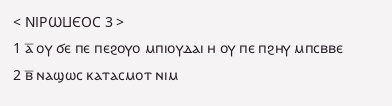< ⲚⲒⲢⲰⳘⲈⲞⲤ 3 >
1 ⲁ̅ ⲟⲩ ϭⲉ ⲡⲉ ⲡⲉϩⲟⲩⲟ ⲙⲡⲓⲟⲩⲇⲁⲓ ⲏ ⲟⲩ ⲡⲉ ⲡϩⲏⲩ ⲙⲡⲥⲃⲃⲉ
2 ⲃ̅ ⲛⲁϣⲱⲥ ⲕⲁⲧⲁⲥⲙⲟⲧ ⲛⲓⲙ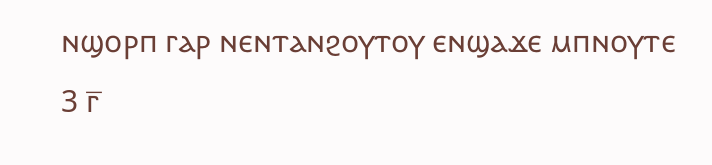ⲛϣⲟⲣⲡ ⲅⲁⲣ ⲛⲉⲛⲧⲁⲛϩⲟⲩⲧⲟⲩ ⲉⲛϣⲁϫⲉ ⲙⲡⲛⲟⲩⲧⲉ
3 ⲅ̅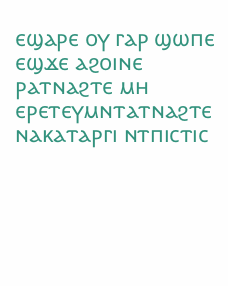ⲉϣⲁⲣⲉ ⲟⲩ ⲅⲁⲣ ϣⲱⲡⲉ ⲉϣϫⲉ ⲁϩⲟⲓⲛⲉ ⲣⲁⲧⲛⲁϩⲧⲉ ⲙⲏ ⲉⲣⲉⲧⲉⲩⲙⲛⲧⲁⲧⲛⲁϩⲧⲉ ⲛⲁⲕⲁⲧⲁⲣⲅⲓ ⲛⲧⲡⲓⲥⲧⲓⲥ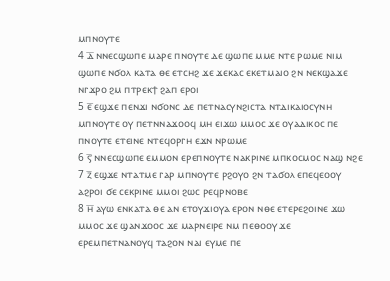ⲙⲡⲛⲟⲩⲧⲉ
4 ⲇ̅ ⲛⲛⲉⲥϣⲱⲡⲉ ⲙⲁⲣⲉ ⲡⲛⲟⲩⲧⲉ ⲇⲉ ϣⲱⲡⲉ ⲙⲙⲉ ⲛⲧⲉ ⲣⲱⲙⲉ ⲛⲓⲙ ϣⲱⲡⲉ ⲛϭⲟⲗ ⲕⲁⲧⲁ ⲑⲉ ⲉⲧⲥⲏϩ ϫⲉ ϫⲉⲕⲁⲥ ⲉⲕⲉⲧⲙⲁⲓⲟ ϩⲛ ⲛⲉⲕϣⲁϫⲉ ⲛⲅϫⲣⲟ ϩⲙ ⲡⲧⲣⲉⲕϯ ϩⲁⲡ ⲉⲣⲟⲓ
5 ⲉ̅ ⲉϣϫⲉ ⲡⲉⲛϫⲓ ⲛϭⲟⲛⲥ ⲇⲉ ⲡⲉⲧⲛⲁⲥⲩⲛϩⲓⲥⲧⲁ ⲛⲧⲇⲓⲕⲁⲓⲟⲥⲩⲛⲏ ⲙⲡⲛⲟⲩⲧⲉ ⲟⲩ ⲡⲉⲧⲛⲛⲁϫⲟⲟϥ ⲙⲏ ⲉⲓϫⲱ ⲙⲙⲟⲥ ϫⲉ ⲟⲩⲁⲇⲓⲕⲟⲥ ⲡⲉ ⲡⲛⲟⲩⲧⲉ ⲉⲧⲉⲓⲛⲉ ⲛⲧⲉϥⲟⲣⲅⲏ ⲉϫⲛ ⲛⲣⲱⲙⲉ
6 ⲋ̅ ⲛⲛⲉⲥϣⲱⲡⲉ ⲉⲙⲙⲟⲛ ⲉⲣⲉⲡⲛⲟⲩⲧⲉ ⲛⲁⲕⲣⲓⲛⲉ ⲙⲡⲕⲟⲥⲙⲟⲥ ⲛⲁϣ ⲛϩⲉ
7 ⲍ̅ ⲉϣϫⲉ ⲛⲧⲁⲧⲙⲉ ⲅⲁⲣ ⲙⲡⲛⲟⲩⲧⲉ ⲣϩⲟⲩⲟ ϩⲛ ⲧⲁϭⲟⲗ ⲉⲡⲉϥⲉⲟⲟⲩ ⲁϩⲣⲟⲓ ϭⲉ ⲥⲉⲕⲣⲓⲛⲉ ⲙⲙⲟⲓ ϩⲱⲥ ⲣⲉϥⲣⲛⲟⲃⲉ
8 ⲏ̅ ⲁⲩⲱ ⲉⲛⲕⲁⲧⲁ ⲑⲉ ⲁⲛ ⲉⲧⲟⲩϫⲓⲟⲩⲁ ⲉⲣⲟⲛ ⲛⲑⲉ ⲉⲧⲉⲣⲉϩⲟⲓⲛⲉ ϫⲱ ⲙⲙⲟⲥ ϫⲉ ϣⲁⲛϫⲟⲟⲥ ϫⲉ ⲙⲁⲣⲛⲉⲓⲣⲉ ⲛⲙ ⲡⲉⲑⲟⲟⲩ ϫⲉ ⲉⲣⲉⲙⲡⲉⲧⲛⲁⲛⲟⲩϥ ⲧⲁϩⲟⲛ ⲛⲁⲓ ⲉⲩⲙⲉ ⲡⲉ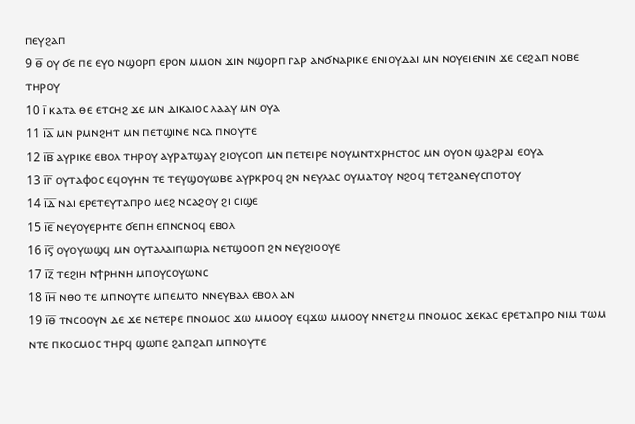ⲡⲉⲩϩⲁⲡ
9 ⲑ̅ ⲟⲩ ϭⲉ ⲡⲉ ⲉⲩⲟ ⲛϣⲟⲣⲡ ⲉⲣⲟⲛ ⲙⲙⲟⲛ ϫⲓⲛ ⲛϣⲟⲣⲡ ⲅⲁⲣ ⲁⲛϭⲛⲁⲣⲓⲕⲉ ⲉⲛⲓⲟⲩⲇⲁⲓ ⲙⲛ ⲛⲟⲩⲉⲓⲉⲛⲓⲛ ϫⲉ ⲥⲉϩⲁⲡ ⲛⲟⲃⲉ ⲧⲏⲣⲟⲩ
10 ⲓ̅ ⲕⲁⲧⲁ ⲑⲉ ⲉⲧⲥⲏϩ ϫⲉ ⲙⲛ ⲇⲓⲕⲁⲓⲟⲥ ⲗⲁⲁⲩ ⲙⲛ ⲟⲩⲁ
11 ⲓ̅ⲁ̅ ⲙⲛ ⲣⲙⲛϩⲏⲧ ⲙⲛ ⲡⲉⲧϣⲓⲛⲉ ⲛⲥⲁ ⲡⲛⲟⲩⲧⲉ
12 ⲓ̅ⲃ̅ ⲁⲩⲣⲓⲕⲉ ⲉⲃⲟⲗ ⲧⲏⲣⲟⲩ ⲁⲩⲣⲁⲧϣⲁⲩ ϩⲓⲟⲩⲥⲟⲡ ⲙⲛ ⲡⲉⲧⲉⲓⲣⲉ ⲛⲟⲩⲙⲛⲧⲭⲣⲏⲥⲧⲟⲥ ⲙⲛ ⲟⲩⲟⲛ ϣⲁϩⲣⲁⲓ ⲉⲟⲩⲁ
13 ⲓ̅ⲅ̅ ⲟⲩⲧⲁⲫⲟⲥ ⲉϥⲟⲩⲏⲛ ⲧⲉ ⲧⲉⲩϣⲟⲩⲱⲃⲉ ⲁⲩⲣⲕⲣⲟϥ ϩⲛ ⲛⲉⲩⲗⲁⲥ ⲟⲩⲙⲁⲧⲟⲩ ⲛϩⲟϥ ⲧⲉⲧϩⲁⲛⲉⲩⲥⲡⲟⲧⲟⲩ
14 ⲓ̅ⲇ̅ ⲛⲁⲓ ⲉⲣⲉⲧⲉⲩⲧⲁⲡⲣⲟ ⲙⲉϩ ⲛⲥⲁϩⲟⲩ ϩⲓ ⲥⲓϣⲉ
15 ⲓ̅ⲉ̅ ⲛⲉⲩⲟⲩⲉⲣⲏⲧⲉ ϭⲉⲡⲏ ⲉⲡⲛⲥⲛⲟϥ ⲉⲃⲟⲗ
16 ⲓ̅ⲋ̅ ⲟⲩⲟⲩⲱϣϥ ⲙⲛ ⲟⲩⲧⲁⲗⲁⲓⲡⲱⲣⲓⲁ ⲛⲉⲧϣⲟⲟⲡ ϩⲛ ⲛⲉⲩϩⲓⲟⲟⲩⲉ
17 ⲓ̅ⲍ̅ ⲧⲉϩⲓⲏ ⲛϯⲣⲏⲛⲏ ⲙⲡⲟⲩⲥⲟⲩⲱⲛⲥ
18 ⲓ̅ⲏ̅ ⲛⲑⲟ ⲧⲉ ⲙⲡⲛⲟⲩⲧⲉ ⲙⲡⲉⲙⲧⲟ ⲛⲛⲉⲩⲃⲁⲗ ⲉⲃⲟⲗ ⲁⲛ
19 ⲓ̅ⲑ̅ ⲧⲛⲥⲟⲟⲩⲛ ⲇⲉ ϫⲉ ⲛⲉⲧⲉⲣⲉ ⲡⲛⲟⲙⲟⲥ ϫⲱ ⲙⲙⲟⲟⲩ ⲉϥϫⲱ ⲙⲙⲟⲟⲩ ⲛⲛⲉⲧϩⲙ ⲡⲛⲟⲙⲟⲥ ϫⲉⲕⲁⲥ ⲉⲣⲉⲧⲁⲡⲣⲟ ⲛⲓⲙ ⲧⲱⲙ ⲛⲧⲉ ⲡⲕⲟⲥⲙⲟⲥ ⲧⲏⲣϥ ϣⲱⲡⲉ ϩⲁⲡϩⲁⲡ ⲙⲡⲛⲟⲩⲧⲉ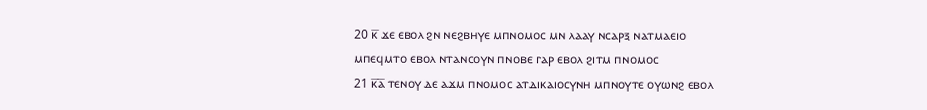20 ⲕ̅ ϫⲉ ⲉⲃⲟⲗ ϩⲛ ⲛⲉϩⲃⲏⲩⲉ ⲙⲡⲛⲟⲙⲟⲥ ⲙⲛ ⲗⲁⲁⲩ ⲛⲥⲁⲣⲝ ⲛⲁⲧⲙⲁⲉⲓⲟ ⲙⲡⲉϥⲙⲧⲟ ⲉⲃⲟⲗ ⲛⲧⲁⲛⲥⲟⲩⲛ ⲡⲛⲟⲃⲉ ⲅⲁⲣ ⲉⲃⲟⲗ ϩⲓⲧⲙ ⲡⲛⲟⲙⲟⲥ
21 ⲕ̅ⲁ̅ ⲧⲉⲛⲟⲩ ⲇⲉ ⲁϫⲙ ⲡⲛⲟⲙⲟⲥ ⲁⲧⲇⲓⲕⲁⲓⲟⲥⲩⲛⲏ ⲙⲡⲛⲟⲩⲧⲉ ⲟⲩⲱⲛϩ ⲉⲃⲟⲗ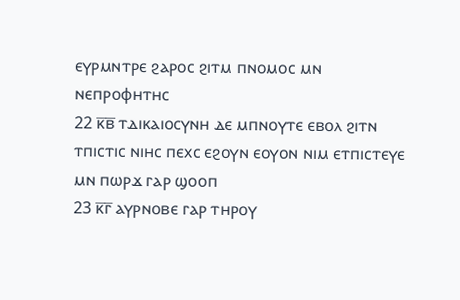ⲉⲩⲣⲙⲛⲧⲣⲉ ϩⲁⲣⲟⲥ ϩⲓⲧⲙ ⲡⲛⲟⲙⲟⲥ ⲙⲛ ⲛⲉⲡⲣⲟⲫⲏⲧⲏⲥ
22 ⲕ̅ⲃ̅ ⲧⲇⲓⲕⲁⲓⲟⲥⲩⲛⲏ ⲇⲉ ⲙⲡⲛⲟⲩⲧⲉ ⲉⲃⲟⲗ ϩⲓⲧⲛ ⲧⲡⲓⲥⲧⲓⲥ ⲛⲓⲏⲥ ⲡⲉⲭⲥ ⲉϩⲟⲩⲛ ⲉⲟⲩⲟⲛ ⲛⲓⲙ ⲉⲧⲡⲓⲥⲧⲉⲩⲉ ⲙⲛ ⲡⲱⲣϫ ⲅⲁⲣ ϣⲟⲟⲡ
23 ⲕ̅ⲅ̅ ⲁⲩⲣⲛⲟⲃⲉ ⲅⲁⲣ ⲧⲏⲣⲟⲩ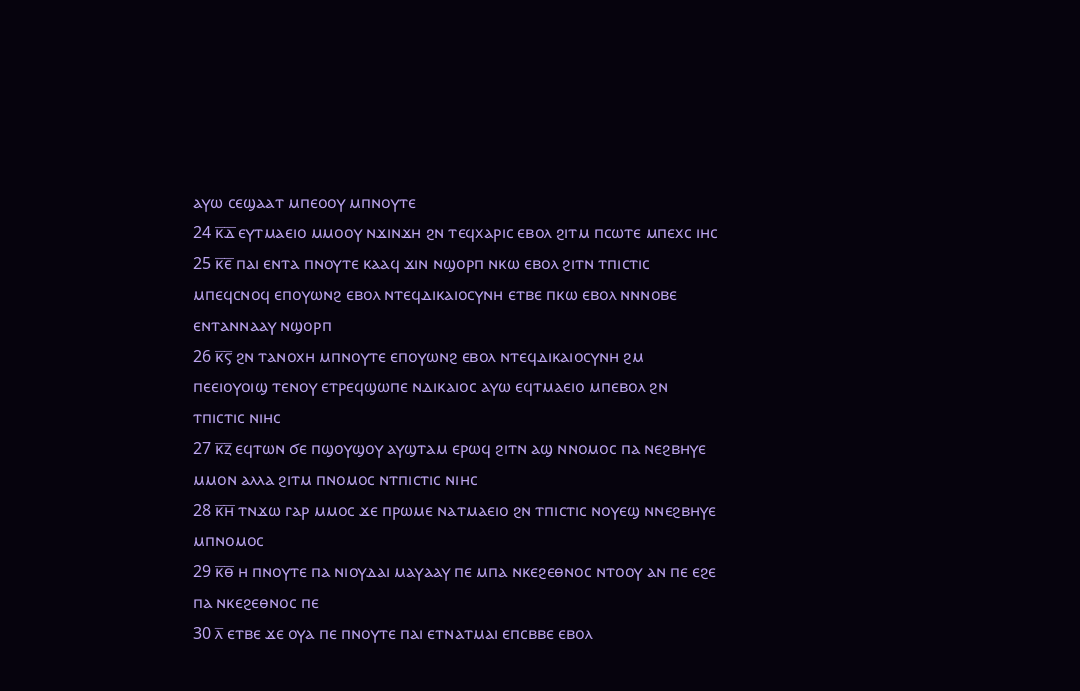ⲁⲩⲱ ⲥⲉϣⲁⲁⲧ ⲙⲡⲉⲟⲟⲩ ⲙⲡⲛⲟⲩⲧⲉ
24 ⲕ̅ⲇ̅ ⲉⲩⲧⲙⲁⲉⲓⲟ ⲙⲙⲟⲟⲩ ⲛϫⲓⲛϫⲏ ϩⲛ ⲧⲉϥⲭⲁⲣⲓⲥ ⲉⲃⲟⲗ ϩⲓⲧⲙ ⲡⲥⲱⲧⲉ ⲙⲡⲉⲭⲥ ⲓⲏⲥ
25 ⲕ̅ⲉ̅ ⲡⲁⲓ ⲉⲛⲧⲁ ⲡⲛⲟⲩⲧⲉ ⲕⲁⲁϥ ϫⲓⲛ ⲛϣⲟⲣⲡ ⲛⲕⲱ ⲉⲃⲟⲗ ϩⲓⲧⲛ ⲧⲡⲓⲥⲧⲓⲥ ⲙⲡⲉϥⲥⲛⲟϥ ⲉⲡⲟⲩⲱⲛϩ ⲉⲃⲟⲗ ⲛⲧⲉϥⲇⲓⲕⲁⲓⲟⲥⲩⲛⲏ ⲉⲧⲃⲉ ⲡⲕⲱ ⲉⲃⲟⲗ ⲛⲛⲛⲟⲃⲉ ⲉⲛⲧⲁⲛⲛⲁⲁⲩ ⲛϣⲟⲣⲡ
26 ⲕ̅ⲋ̅ ϩⲛ ⲧⲁⲛⲟⲭⲏ ⲙⲡⲛⲟⲩⲧⲉ ⲉⲡⲟⲩⲱⲛϩ ⲉⲃⲟⲗ ⲛⲧⲉϥⲇⲓⲕⲁⲓⲟⲥⲩⲛⲏ ϩⲙ ⲡⲉⲉⲓⲟⲩⲟⲓϣ ⲧⲉⲛⲟⲩ ⲉⲧⲣⲉϥϣⲱⲡⲉ ⲛⲇⲓⲕⲁⲓⲟⲥ ⲁⲩⲱ ⲉϥⲧⲙⲁⲉⲓⲟ ⲙⲡⲉⲃⲟⲗ ϩⲛ ⲧⲡⲓⲥⲧⲓⲥ ⲛⲓⲏⲥ
27 ⲕ̅ⲍ̅ ⲉϥⲧⲱⲛ ϭⲉ ⲡϣⲟⲩϣⲟⲩ ⲁⲩϣⲧⲁⲙ ⲉⲣⲱϥ ϩⲓⲧⲛ ⲁϣ ⲛⲛⲟⲙⲟⲥ ⲡⲁ ⲛⲉϩⲃⲏⲩⲉ ⲙⲙⲟⲛ ⲁⲗⲗⲁ ϩⲓⲧⲙ ⲡⲛⲟⲙⲟⲥ ⲛⲧⲡⲓⲥⲧⲓⲥ ⲛⲓⲏⲥ
28 ⲕ̅ⲏ̅ ⲧⲛϫⲱ ⲅⲁⲣ ⲙⲙⲟⲥ ϫⲉ ⲡⲣⲱⲙⲉ ⲛⲁⲧⲙⲁⲉⲓⲟ ϩⲛ ⲧⲡⲓⲥⲧⲓⲥ ⲛⲟⲩⲉϣ ⲛⲛⲉϩⲃⲏⲩⲉ ⲙⲡⲛⲟⲙⲟⲥ
29 ⲕ̅ⲑ̅ ⲏ ⲡⲛⲟⲩⲧⲉ ⲡⲁ ⲛⲓⲟⲩⲇⲁⲓ ⲙⲁⲩⲁⲁⲩ ⲡⲉ ⲙⲡⲁ ⲛⲕⲉϩⲉⲑⲛⲟⲥ ⲛⲧⲟⲟⲩ ⲁⲛ ⲡⲉ ⲉϩⲉ ⲡⲁ ⲛⲕⲉϩⲉⲑⲛⲟⲥ ⲡⲉ
30 ⲗ̅ ⲉⲧⲃⲉ ϫⲉ ⲟⲩⲁ ⲡⲉ ⲡⲛⲟⲩⲧⲉ ⲡⲁⲓ ⲉⲧⲛⲁⲧⲙⲁⲓ ⲉⲡⲥⲃⲃⲉ ⲉⲃⲟⲗ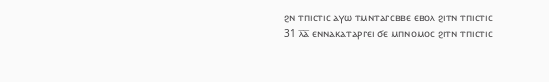ϩⲛ ⲧⲡⲓⲥⲧⲓⲥ ⲁⲩⲱ ⲧⲙⲛⲧⲁⲅⲥⲃⲃⲉ ⲉⲃⲟⲗ ϩⲓⲧⲛ ⲧⲡⲓⲥⲧⲓⲥ
31 ⲗ̅ⲁ̅ ⲉⲛⲛⲁⲕⲁⲧⲁⲣⲅⲉⲓ ϭⲉ ⲙⲡⲛⲟⲙⲟⲥ ϩⲓⲧⲛ ⲧⲡⲓⲥⲧⲓⲥ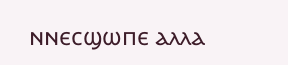ⲛⲛⲉⲥϣⲱⲡⲉ ⲁⲗⲗⲁ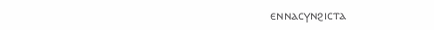ⲉⲛⲛⲁⲥⲩⲛϩⲓⲥⲧⲁ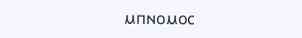ⲙⲡⲛⲟⲙⲟⲥ